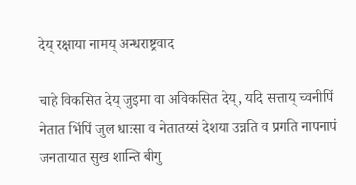देय् रक्षाया नामय् अन्धराष्ट्रवाद

चाहे विकसित देय् जुइमा वा अविकसित देय्, यदि सत्ताय् च्वनीपिं नेतात भिंपिं जुल धाःसा व नेतातय्सं देशया उन्नति व प्रगति नापनापं जनतायात सुख शान्ति बीगु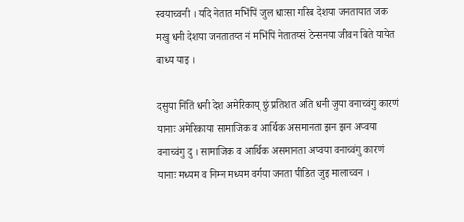स्वयाच्वनी । यदि नेतात मभिंपिं जुल धाःसा गरिब देशया जनतायात जक मखु धनी देशया जनतातय्त नं मभिंपिं नेतातय्सं टेन्सनया जीवन बिते यायेत बाध्य याइ ।

दसुया निंतिं धनी देश अमेरिकाय् छुं प्रतिशत अति धनी जुया वनाच्वंगु कारणं यानाः अमेरिकाया सामाजिक व आर्थिक असमानता झन झन अप्वया वनाच्वंगु दु । सामाजिक व आर्थिक असमानता अप्वया वनाच्वंगु कारणं यानाः मध्यम व निम्न मध्यम वर्गया जनता पीडित जुइ मालाच्वन ।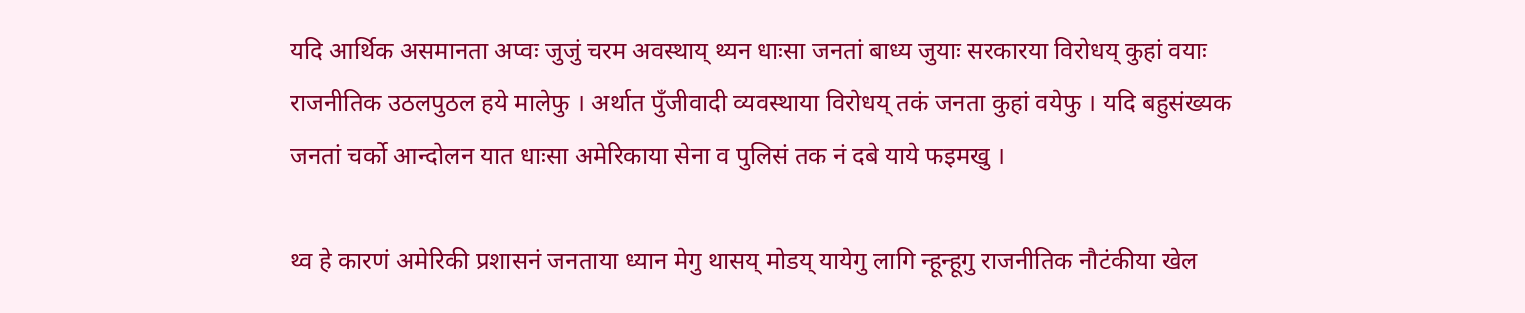यदि आर्थिक असमानता अप्वः जुजुं चरम अवस्थाय् थ्यन धाःसा जनतां बाध्य जुयाः सरकारया विरोधय् कुहां वयाः राजनीतिक उठलपुठल हये मालेफु । अर्थात पुँजीवादी व्यवस्थाया विरोधय् तकं जनता कुहां वयेफु । यदि बहुसंख्यक जनतां चर्को आन्दोलन यात धाःसा अमेरिकाया सेना व पुलिसं तक नं दबे याये फइमखु ।

थ्व हे कारणं अमेरिकी प्रशासनं जनताया ध्यान मेगु थासय् मोडय् यायेगु लागि न्हून्हूगु राजनीतिक नौटंकीया खेल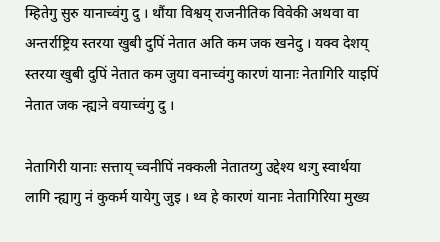म्हितेगु सुरु यानाच्वंगु दु । थौंया विश्वय् राजनीतिक विवेकी अथवा वा अन्तर्राष्ट्रिय स्तरया खुबी दुपिं नेतात अति कम जक खनेदु । यक्व देशय् स्तरया खुबी दुपिं नेतात कम जुया वनाच्वंगु कारणं यानाः नेतागिरि याइपिं नेतात जक न्ह्यःने वयाच्वंगु दु ।

नेतागिरी यानाः सत्ताय् च्वनीपिं नक्कली नेतातय्गु उद्देश्य थःगु स्वार्थया लागि न्ह्यागु नं कुकर्म यायेगु जुइ । थ्व हे कारणं यानाः नेतागिरिया मुख्य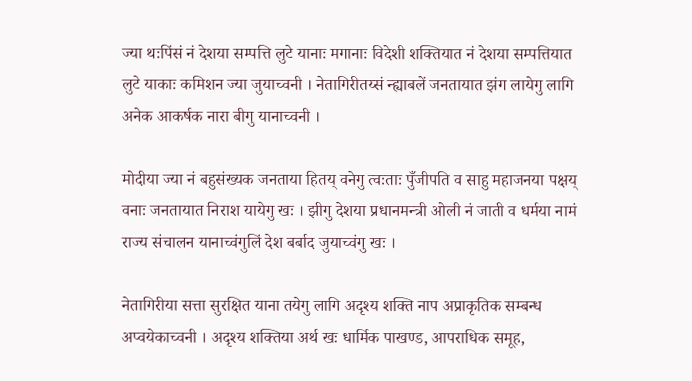ज्या थःपिंसं नं देशया सम्पत्ति लुटे यानाः मगानाः विदेशी शक्तियात नं देशया सम्पत्तियात लुटे याकाः कमिशन ज्या जुयाच्वनी । नेतागिरीतय्सं न्ह्याबलें जनतायात झंग लायेगु लागि अनेक आकर्षक नारा बीगु यानाच्वनी ।

मोदीया ज्या नं बहुसंख्यक जनताया हितय् वनेगु त्वःताः पुँजीपति व साहु महाजनया पक्षय् वनाः जनतायात निराश यायेगु खः । झीगु देशया प्रधानमन्त्री ओली नं जाती व धर्मया नामं राज्य संचालन यानाच्वंगुलिं देश बर्बाद जुयाच्वंगु खः ।

नेतागिरीया सत्ता सुरक्षित याना तयेगु लागि अदृश्य शक्ति नाप अप्राकृतिक सम्बन्ध अप्वयेकाच्वनी । अदृश्य शक्तिया अर्थ खः धार्मिक पाखण्ड, आपराधिक समूह,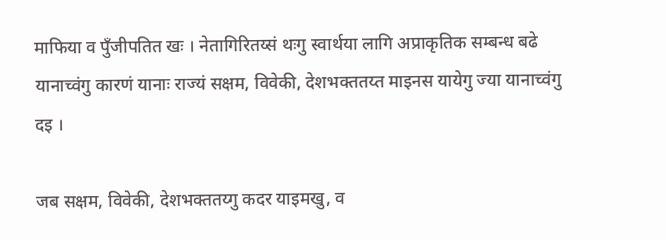माफिया व पुँजीपतित खः । नेतागिरितय्सं थःगु स्वार्थया लागि अप्राकृतिक सम्बन्ध बढे यानाच्वंगु कारणं यानाः राज्यं सक्षम, विवेकी, देशभक्ततय्त माइनस यायेगु ज्या यानाच्वंगु दइ ।

जब सक्षम, विवेकी, देशभक्ततय्गु कदर याइमखु, व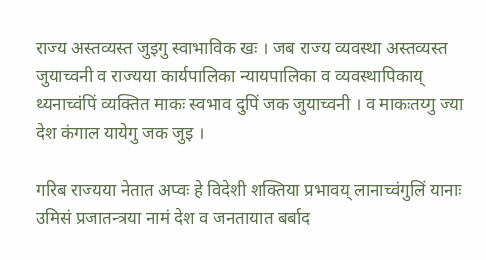राज्य अस्तव्यस्त जुइगु स्वाभाविक खः । जब राज्य व्यवस्था अस्तव्यस्त जुयाच्वनी व राज्यया कार्यपालिका न्यायपालिका व व्यवस्थापिकाय् थ्यनाच्वंपिं व्यक्तित माकः स्वभाव दुपिं जक जुयाच्वनी । व माकःतय्गु ज्या देश कंगाल यायेगु जक जुइ ।

गरिब राज्यया नेतात अप्वः हे विदेशी शक्तिया प्रभावय् लानाच्वंगुलिं यानाः उमिसं प्रजातन्त्रया नामं देश व जनतायात बर्बाद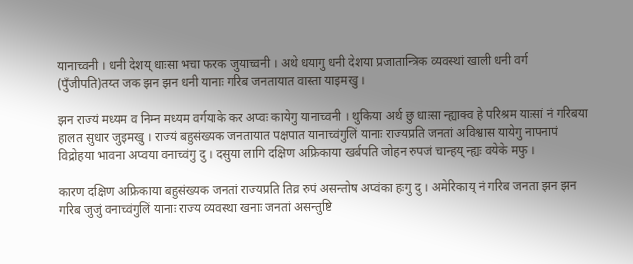यानाच्वनी । धनी देशय् धाःसा भचा फरक जुयाच्वनी । अथे धयागु धनी देशया प्रजातान्त्रिक व्यवस्थां खाली धनी वर्ग (पुँजीपति)तय्त जक झन झन धनी यानाः गरिब जनतायात वास्ता याइमखु ।

झन राज्यं मध्यम व निम्न मध्यम वर्गयाके कर अप्वः कायेगु यानाच्वनी । थुकिया अर्थ छु धाःसा न्ह्याक्व हे परिश्रम याःसां नं गरिबया हालत सुधार जुइमखु । राज्यं बहुसंख्यक जनतायात पक्षपात यानाच्वंगुलिं यानाः राज्यप्रति जनतां अविश्वास यायेगु नापनापं विद्रोहया भावना अप्वया वनाच्वंगु दु । दसुया लागि दक्षिण अफ्रिकाया खर्बपति जोहन रुपजं चान्हय् न्ह्यः वयेके मफु ।

कारण दक्षिण अफ्रिकाया बहुसंख्यक जनतां राज्यप्रति तिव्र रुपं असन्तोष अप्वंका हःगु दु । अमेरिकाय् नं गरिब जनता झन झन गरिब जुजुं वनाच्वंगुलिं यानाः राज्य व्यवस्था खनाः जनतां असन्तुष्टि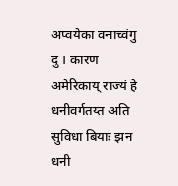अप्वयेका वनाच्वंगु दु । कारण अमेरिकाय् राज्यं हे धनीवर्गतय्त अति सुविधा बियाः झन धनी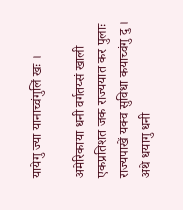यायेगु ज्या यानाच्वंगुलिं खः ।

अमेरिकाया धनी वर्गतय्सं खाली एकप्रतिशत जक राज्ययात कर पुलाः राज्यपाखें यक्व सुविधा कयाच्वंगु दु । अथे धयागु धनी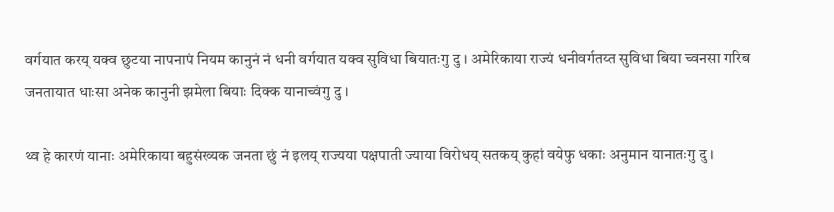वर्गयात करय् यक्व छुटया नापनापं नियम कानुनं नं धनी वर्गयात यक्व सुविधा बियातःगु दु । अमेरिकाया राज्यं धनीवर्गतय्त सुविधा बिया च्वनसा गरिब जनतायात धाःसा अनेक कानुनी झमेला बियाः दिक्क यानाच्वंगु दु ।

थ्व हे कारणं यानाः अमेरिकाया बहुसंख्यक जनता छुं नं इलय् राज्यया पक्षपाती ज्याया विरोधय् सतकय् कुहां वयेफु धकाः अनुमान यानातःगु दु ।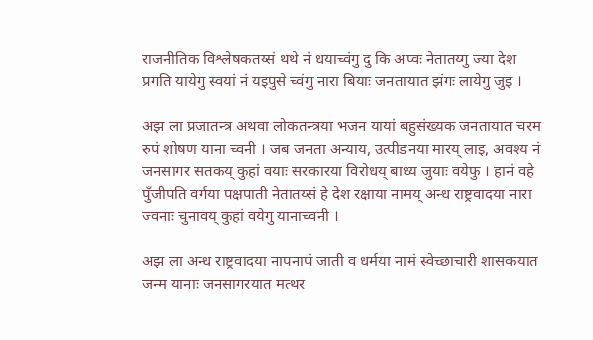राजनीतिक विश्लेषकतय्सं थथे नं धयाच्वंगु दु कि अप्वः नेतातय्गु ज्या देश प्रगति यायेगु स्वयां नं यइपुसे च्वंगु नारा बियाः जनतायात झंगः लायेगु जुइ ।

अझ ला प्रजातन्त्र अथवा लोकतन्त्रया भजन यायां बहुसंख्यक जनतायात चरम रुपं शोषण याना च्वनी । जब जनता अन्याय, उत्पीडनया मारय् लाइ, अवश्य नं जनसागर सतकय् कुहां वयाः सरकारया विरोधय् बाध्य जुयाः वयेफु । हानं वहे पुँजीपति वर्गया पक्षपाती नेतातय्सं हे देश रक्षाया नामय् अन्ध राष्ट्रवादया नारा ज्वनाः चुनावय् कुहां वयेगु यानाच्वनी ।

अझ ला अन्ध राष्ट्रवादया नापनापं जाती व धर्मया नामं स्वेच्छाचारी शासकयात जन्म यानाः जनसागरयात मत्थर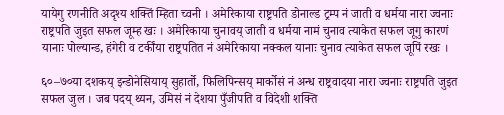यायेगु रणनीति अदृश्य शक्तिं म्हिता च्वनी । अमेरिकाया राष्ट्रपति डोनाल्ड ट्रम्प नं जाती व धर्मया नारा ज्वनाः राष्ट्रपति जुइत सफल जूम्ह खः । अमेरिकाया चुनावय् जाती व धर्मया नामं चुनाव त्याकेत सफल जूगु कारणं यानाः पोल्यान्ड, हंगेरी व टर्कींया राष्ट्रपतित नं अमेरिकाया नक्कल यानाः चुनाव त्याकेत सफल जूपिं रखः ।

६०–७०या दशकय् इन्डोनेसियाय् सुहार्तो, फिलिपिन्सय् मार्कोसं नं अन्ध राष्ट्रवादया नारा ज्वनाः राष्ट्रपति जुइत सफल जुल । जब पदय् थ्यन, उमिसं नं देशया पुँजीपति व विदेशी शक्ति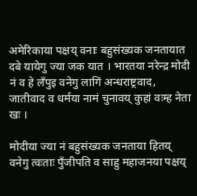अमेरिकाया पक्षय् वनाः बहुसंख्यक जनतायात दबे यायेगु ज्या जक यात । भारतया नरेन्द्र मोदी नं व हे लँपुइ वनेगु लागिं अन्धराष्ट्रवाद, जातीवाद व धर्मया नामं चुनावय् कुहां वःम्ह नेता खः ।

मोदीया ज्या नं बहुसंख्यक जनताया हितय् वनेगु त्वःताः पुँजीपति व साहु महाजनया पक्षय्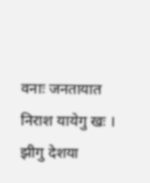वनाः जनतायात निराश यायेगु खः । झीगु देशया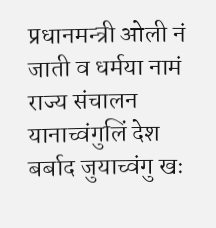प्रधानमन्त्री ओली नं जाती व धर्मया नामं राज्य संचालन यानाच्वंगुलिं देश बर्बाद जुयाच्वंगु खः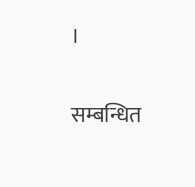।

सम्बन्धित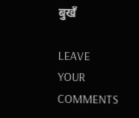बुखँ

LEAVE YOUR COMMENTS